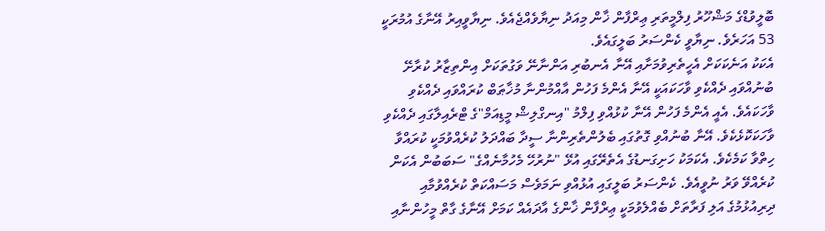ބޮލީވުޑްގެ މަޝްހޫރު ފިލްމީތަރި ޢިރްފާން ޚާން މިއަދު ނިޔާވެއްޖެއެވެ. ނިޔާވީއިރު އޭނާގެ އުމުރަކީ 53 އަހަރެވެ. ނިޔާވީ ކެންސަރު ބަލީގައެވެ.
އެކަކު އަނެކަކަށް އެހީތެރިވުމަށާއި އޭނާ އެނބުރި އަންނާނޭ ވަގުތަކަށް އިންތިޒާރު ކުރާށޭ ބުނުއްވައި ދެއްކެވި ވާހަކައަކީ އޭނާ އެންމެ ފަހުން އާއްމުންނާ މުޚާޠަބް ކުރައްވައި ދެއްކެވި ވާހަކައެވެ. އެއީ އެންމެ ފަހުން އޭނާ ކުޅުއްވި ފިލްމު "އިނގްލިޝް މީޑިއަމް"ގެ ޓްރެއިލާގައި ދެއްކެވި ވާހަކަކޮޅެކެވެ. އޭނާ ބުނުއްވި ގޮތުގައި ބެލުންތެރިންނާ ސީދާ ބައްދަލު ކުރެއްވުމަކީ ކުރައްވާ ހިތްވާ ކަމެކެވެ. އެކަމަކު ހަށިގަނޑުގެ އެތެރޭގައި އުޅޭ "ނުރުހޭ މެހުމާނެއްގެ" ސަބަބުން އެކަން ކުރެއްވޭ ވަރު ނުވީއެވެ. ކެންސަރު ބަލީގައި އުޅުއްވި ނަމަވެސް މަސައްކަތް ކުރެއްވުމާއި ދިރިއުޅުމުގެ އަލި ފަރާތަށް ބެއްލެވުމަކީ ޢިރްފާން ޚާންގެ އާދައެއް ކަމަށް އޭނާގެ ގާތް މީހުންނާއި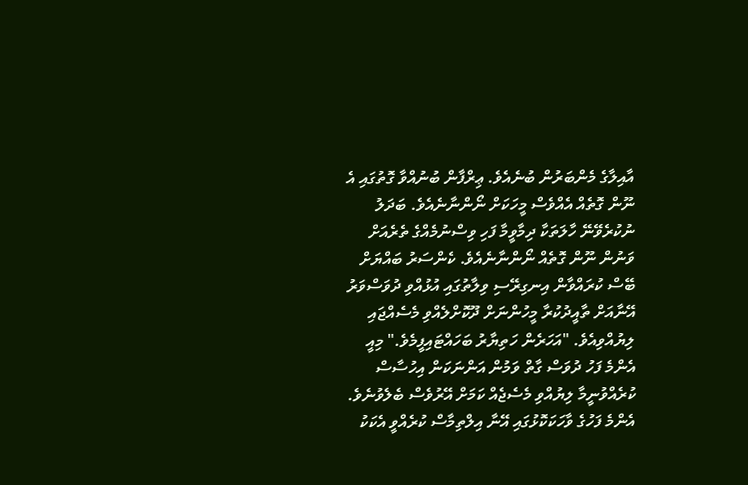އާއިލާގެ މެންބަރުން ބުނެއެވެ. ޢިރްފާން ބުނުއްވާ ގޮތުގައި އެ ނޫން ގޮތެއް އެއްވެސް މީހަކަށް ނޯންނާނެއެވެ. ބަދަލު ނުކުރެވޭނޭ ހާލަތަކާ ދިމާވީމާ ފަހި ވިސްނުމެއްގެ ތެރެއަށް ވަނުން ނޫން ގޮތެއް ނޯންނާނެއެވެ. ކެންސަރު ބައްޔަށް ބޭސް ކުރައްވާން އިނގިރޭސި ވިލާތުގައި އުޅުއްވި ދުވަސްވަރު އޭނާއަށް ތާއީދުކުރާ މީހުންނަށް ދޫކޮށްލެއްވި މެސެއްޖައި ލިޔުއްވިއެވެ. "އަހަރެން ހަތިޔާރު ބަހައްޓައިފީމެވެ." މިއީ އެންމެ ފަހު ދުވަސް ގާތް ވަމުން އަންނަކަން އިހުސާސް ކުރެއްވުނީމާ ލިޔުއްވި މެސެޖެއް ކަމަށް އޭރުވެސް ބެލެވުނެވެ. އެންމެ ފަހުގެ ވާހަކަކޮޅުގައި އޭނާ އިލްތިމާސް ކުރެއްވީ އެކަކު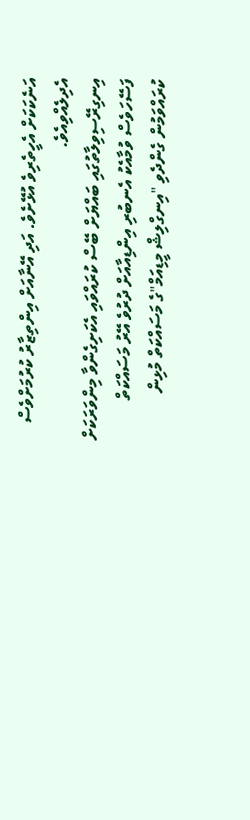އަނެކަކަށް އެހީތެރިވެ އުޅޭށެވެ. އަދި އޭނާއަށް އިންތިޒާރު ކުރުމަށްވެސް އެދިލެއްވިއެވެ.
އިނގިރޭސިވިލާތުގައި ބައްޔަށް ބޭސް ކުރައްވައި އެކަށިގެންވާ މިންވަރަކަށް ފަސޭހަވެސް ވުމާއެކު އެނބުރި އިންޑިއާއަށް ދުރުވެ އޭރު މަސައްކަތް ކުރައްވަމުން ގެންދެވި "އިނގްލިޝް މީޑިއަމް"ގެ މަސައްކަތް މުޅިން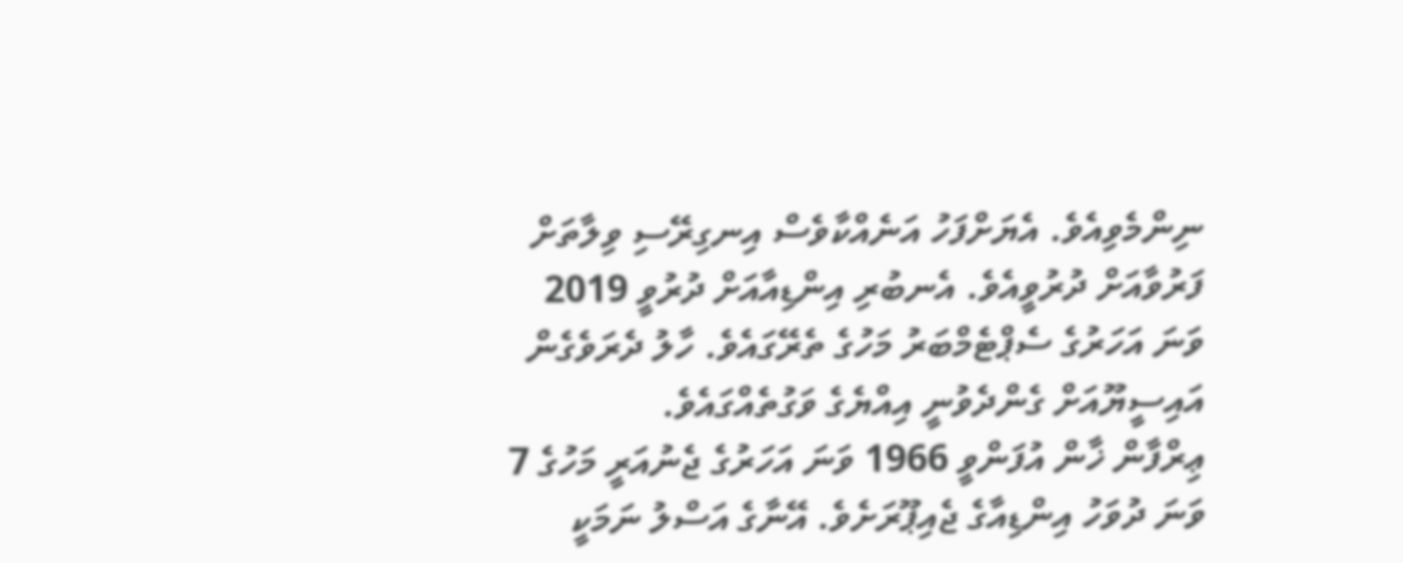ނިންމެވިއެވެ. އެޔަށްފަހު އަނެއްކާވެސް އިނގިރޭސި ވިލާތަށް ފަރުވާއަށް ދުރުވީއެވެ. އެނބުރި އިންޑިއާއަށް ދުރުވީ 2019 ވަނަ އަހަރުގެ ސެޕްޓެމްބަރު މަހުގެ ތެރޭގައެވެ. ހާލު ދެރަވެގެން އައިސީޔޫއަށް ގެންދެވުނީ އިއްޔެގެ ވަގުތެއްގައެވެ.
ޢިރްފާން ޚާން އުފަންވީ 1966 ވަނަ އަހަރުގެ ޖެނުއަރީ މަހުގެ 7 ވަނަ ދުވަހު އިންޑިއާގެ ޖެއިޕޫރަށެވެ. އޭނާގެ އަސްލު ނަމަކީ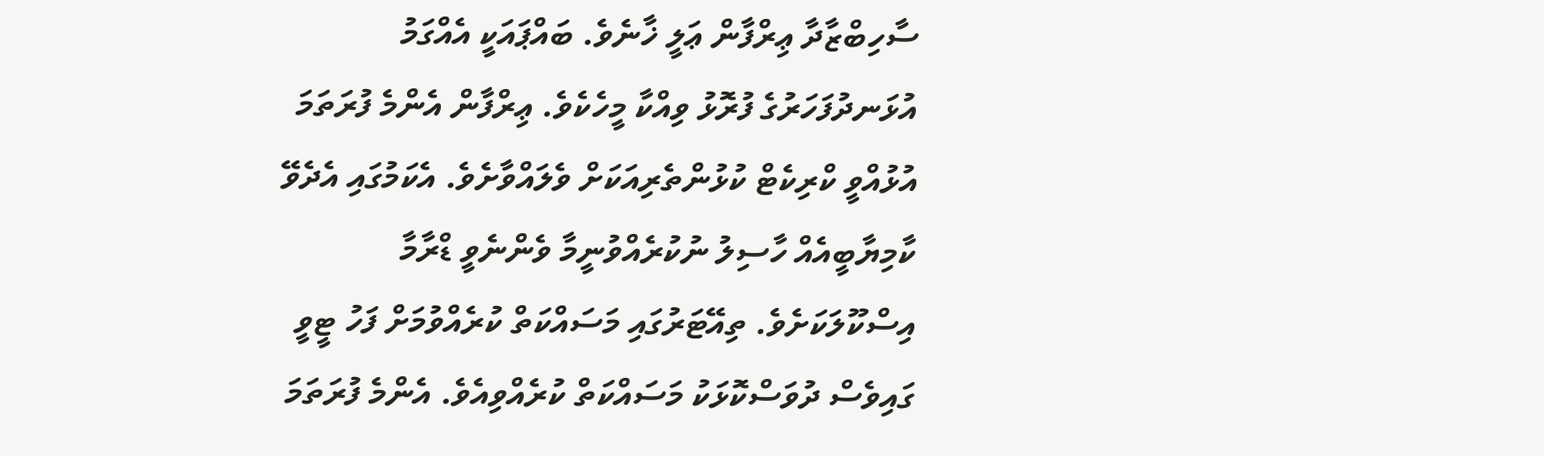ސާހިބްޒާދާ ޢިރްފާން ޢަލީ ޚާނެވެ. ބައްޕައަކީ އެއްގަމު އުޅަނދުފަހަރުގެ ފުރޮޅު ވިއްކާ މީހެކެވެ. ޢިރްފާން އެންމެ ފުރަތަމަ އުޅުއްވީ ކްރިކެޓް ކުޅުންތެރިއަކަށް ވެލައްވާށެވެ. އެކަމުގައި އެދެވޭ ކާމިޔާބީއެއް ހާސިލު ނުކުރެއްވުނީމާ ވެންނެވީ ޑްރާމާ އިސްކޫލަކަށެވެ. ތިއޭޓަރުގައި މަސައްކަތް ކުރެއްވުމަށް ފަހު ޓީވީ ގައިވެސް ދުވަސްކޮޅަކު މަސައްކަތް ކުރެއްވިއެވެ. އެންމެ ފުރަތަމަ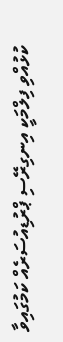ކުޅުއްވި ފިލްމަކީ އިނގިރޭސި ޕްރުޑިއުސަރެއް ކަމުގައިވާ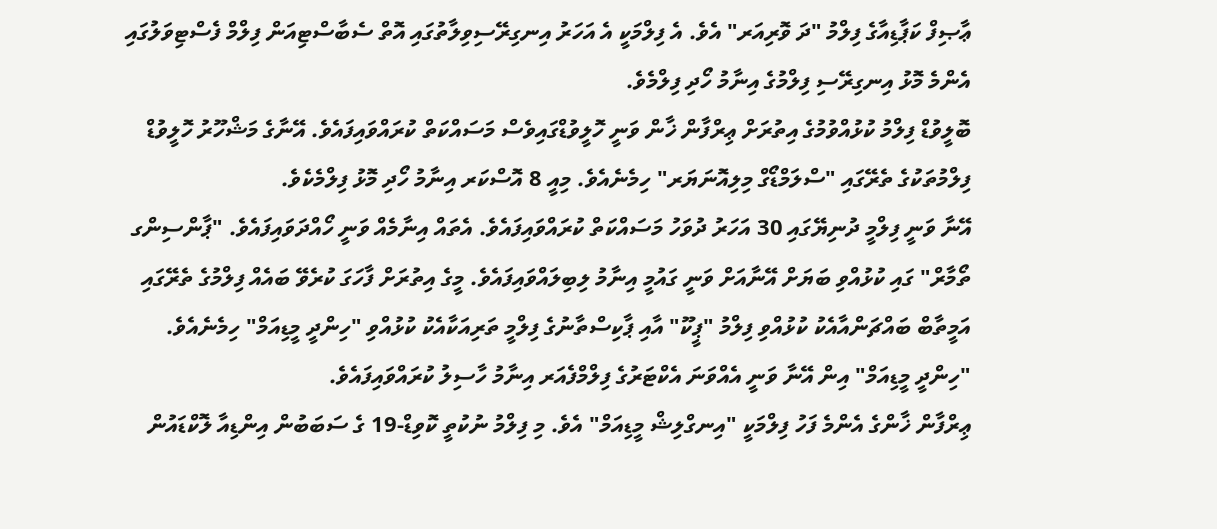ޢާޞިފް ކަޕާޑިއާގެ ފިލްމު "ދަ ވޮރިއަރ" އެވެ. އެ ފިލްމަކީ އެ އަހަރު އިނގިރޭސިވިލާތުގައި އޮތް ސެބާސްޓިއަން ފިލްމް ފެސްޓިވަލުގައި އެންމެ މޮޅު އިނގިރޭސި ފިލްމުގެ އިނާމު ހޯދި ފިލްމެވެ.
ބޮލީވުޑް ފިލްމު ކުޅުއްވުމުގެ އިތުރަށް ޢިރްފާން ޚާން ވަނީ ހޮލީވުޑްގައިވެސް މަސައްކަތް ކުރައްވައިފައެވެ. އޭނާގެ މަޝްހޫރު ހޮލީވުޑް ފިލްމުތަކުގެ ތެރޭގައި "ސްލަމްޑޯގް މިލިއޮނަޔަރ" ހިމެނެއެވެ. މިއީ 8 އޮސްކަރ އިނާމު ހޯދި މޮޅު ފިލްމެކެވެ.
އޭނާ ވަނީ ފިލްމީ ދުނިޔޭގައި 30 އަހަރު ދުވަހު މަސައްކަތް ކުރައްވައިފައެވެ. އެތައް އިނާމެއް ވަނީ ހޯއްދަވައިފައެވެ. "ޕާންސިންގ ތޯމާރް" ގައި ކުޅުއްވި ބަޔަށް އޭނާއަށް ވަނީ ގައުމީ އިނާމު ލިބިލައްވައިފައެވެ. މީގެ އިތުރަށް ފާހަގަ ކުރެވޭ ބައެއް ފިލްމުގެ ތެރޭގައި އަމީތާބް ބައްޗަންއާއެކު ކުޅުއްވި ފިލްމު "ޕީކޫ" އާއި ޕާކިސްތާނުގެ ފިލްމީ ތަރިއަކާއެކު ކުޅުއްވި "ހިންދީ މީޑިއަމް" ހިމެނެއެވެ. "ހިންދީ މީޑިއަމް" އިން އޭނާ ވަނީ އެއްވަނަ އެކްޓަރުގެ ފިލްމްފެއަރ އިނާމު ހާސިލު ކުރައްވައިފައެވެ.
ޢިރްފާން ޚާންގެ އެންމެ ފަހު ފިލްމަކީ "އިނގްލިޝް މީޑިއަމް" އެވެ. މި ފިލްމު ނުކުތީ ކޮވިޑް-19 ގެ ސަބަބުން އިންޑިއާ ލޮކްޑައުން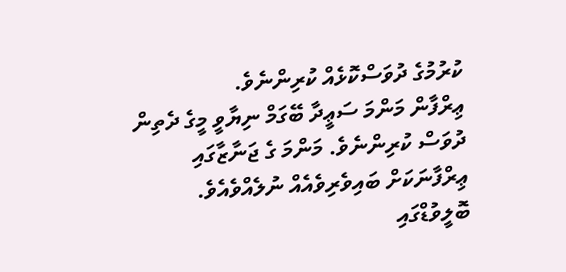ކުރުމުގެ ދުވަސްކޮޅެއް ކުރިންނެވެ.
ޢިރްފާން މަންމަ ސަޢީދާ ބޭގަމް ނިޔާވީ މީގެ ދެތިން ދުވަސް ކުރިންނެވެ. މަންމަ ގެ ޖަނާޒާގައި ޢިރްފާނަކަށް ބައިވެރިވެއެއް ނުލެއްވެއެވެ.
ބޮލީވުޑްގައި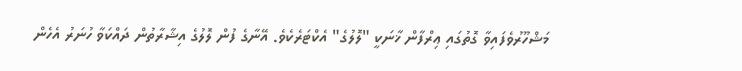މަޝްހޫރުވެފައިވާ ގޮތުގައި ޢިރްފާން ޚާނަކީ "ލޮލުގެ" އެކްޓަރެކެވެ. އޭނާގެ ފުން ލޮލުގެ އިޝާރާތުން ދައްކަވާ ހުނަރު އެހެން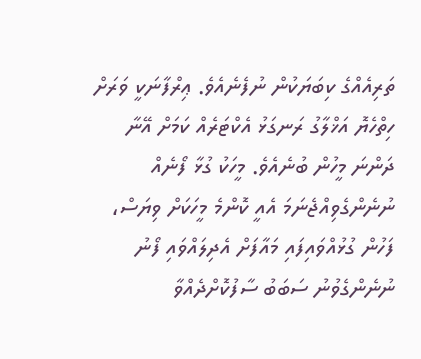ތަރިއެއްގެ ކިބަޔަކުން ނުފެނެއެވެ. ޢިރްފާނަކީ ވަރަށް ހިތްހެޔޮ އަޚްލާގު ރަނގަޅު އެކްޓަރެއް ކަމަށް އޭނާ ދަންނަ މީހުން ބުނެއެވެ. މީހަކު ގުޅާ ފޯނެއް ނުނެންގެވިއްޖެނަމަ އެއީ ކޮންމެ މީހަކަށް ވިޔަސް، ފަހުން ގުޅުއްވައިފައި މައާފަށް އެދިލައްވައި ފޯނު ނުނެންގެވުނު ސަބަބު ސާފުކޮށްދެއްވާ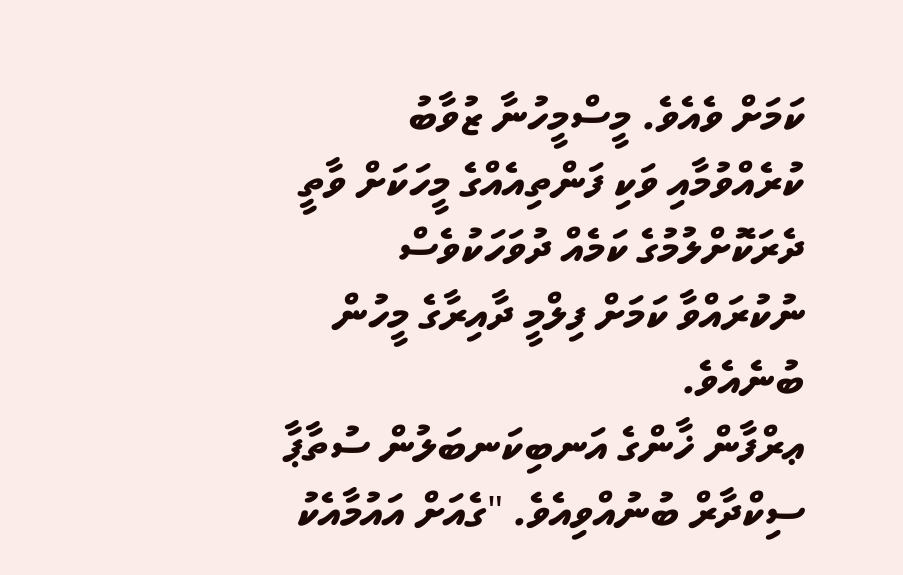ކަމަށް ވެއެވެ. މީސްމީހުނާ ޒުވާބު ކުރެއްވުމާއި ވަކި ފަންތިއެއްގެ މީހަކަށް ވާތީ ދެރަކޮށްލުމުގެ ކަމެއް ދުވަހަކުވެސް ނުކުރައްވާ ކަމަށް ފިލްމީ ދާއިރާގެ މީހުން ބުނެއެވެ.
ޢރްފާން ޚާންގެ އަނބިކަނބަލުން ސުތާޕާ ސިކްދާރް ބުނުއްވިއެވެ. "ގެއަށް އައުމާއެކު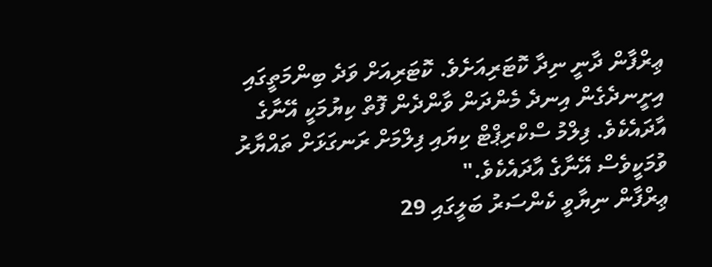ޢިރްފާން ދާނީ ނިދާ ކޮޓަރިއަށެވެ. ކޮޓަރިއަށް ވަދެ ބިންމަތީގައި އިށީނދެގެން އިނދެ މެންދަން ވާންދެން ފޮތް ކިޔުމަކީ އޭނާގެ އާދައެކެވެ. ފިލްމު ސްކްރިޕްޓް ކިޔައި ފިލްމަށް ރަނގަޅަށް ތައްޔާރު ވުމަކީވެސް އޭނާގެ އާދައެކެވެ."
ޢިރްފާން ނިޔާވީ ކެންސަރު ބަލީގައި 29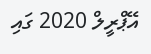އޭޕްރީލް 2020 ގައި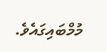މުމްބައިގައެވެ.